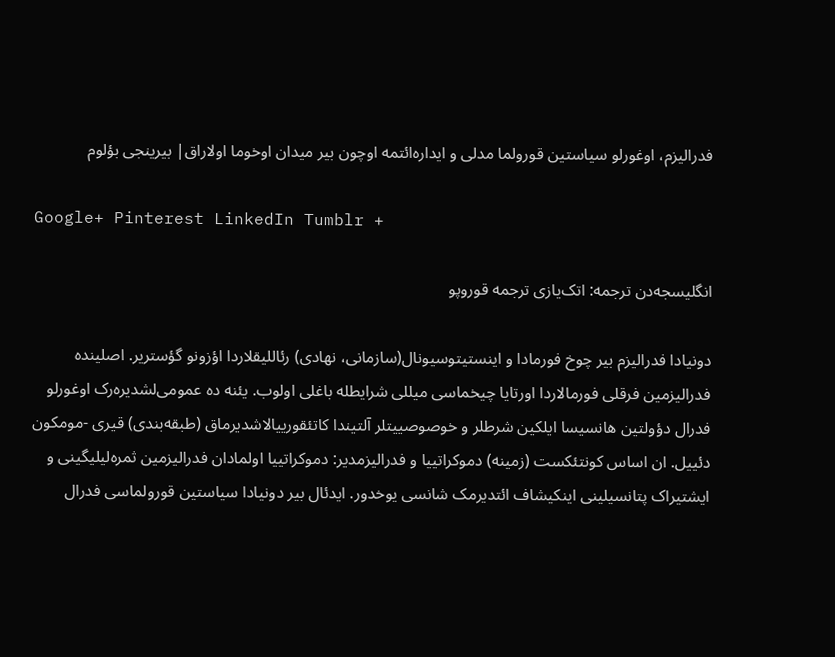فدرالیزم، اوغورلو سیاستین قورولما مدلی و ایداره‌ائتمه‌ اوچون بیر میدان اوخوما اولاراق| بیرینجی بؤلوم

Google+ Pinterest LinkedIn Tumblr +

انگلیسجه‌دن ترجمه: اتک‌یازی ترجمه قوروپو

دونیادا فدرالیزم بیر چوخ فورمادا و اینستیتوسیونال(سازمانی، نهادی) رئاللیقلاردا اؤزونو گؤستریر. اصلینده فدرالیزمین فرقلی فورمالاردا اورتایا چیخماسی میللی شرایطله باغلی اولوب. یئنه ده عمومی‌لشدیره‌رک اوغورلو فدرال دؤولتین هانسیسا ایلکین شرطلر و خوصوصيیتلر آلتیندا کاتئقورییالاشدیرماق (طبقه‌بندی) قیری -مومکون دئییل. ان اساس کونتئکست (زمینه) دموکراتییا و فدرالیزمدیر: دموکراتییا اولمادان فدرالیزمین ثمره‌‌‌لیلیگینی و ایشتیراک پتانسیلینی اینکیشاف ائتدیرمک شانسی یوخدور. ایدئال بیر دونیادا سیاستین قورولماسی فدرال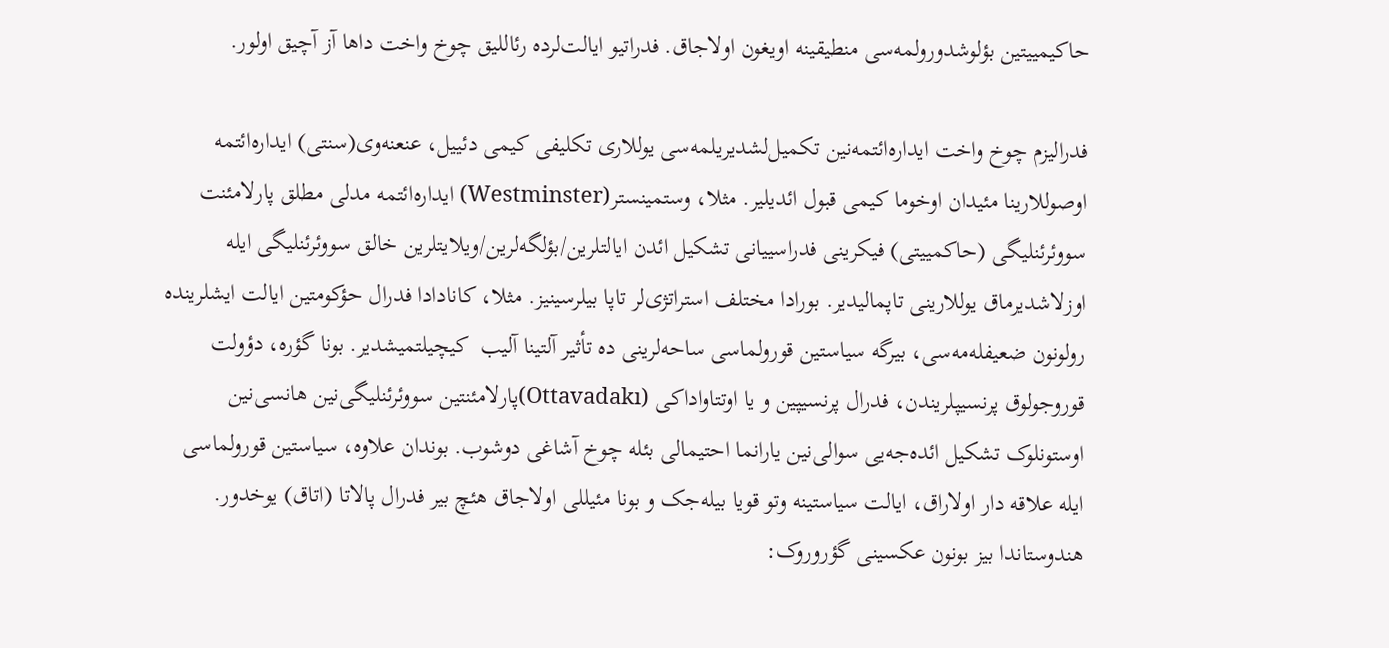حاکیميیتین بؤلوشدورولمه‌سی منطیقینه اویغون اولاجاق. فدراتیو ایالت‌لرده رئاللیق چوخ واخت داها آز آچیق اولور.

فدرالیزم چوخ واخت ایداره‌ائتمه‌نین تکمیل‌لشدیریلمه‌سی یوللاری تکلیفی کیمی دئییل، عنعنه‌‌وی(سنتی) ایداره‌ائتمه‌ اوصوللارینا مئیدان اوخوما کیمی قبول ائدیلیر. مثلا، وستمینستر(Westminster) ایداره‌ائتمه‌ مدلی مطلق پارلامئنت سووئرئنلیگی (حاکمییتی) فیکرینی فدراسییانی تشکیل ائدن ایالتلرین/بؤلگه‌لرین/ویلایتلرین خالق سووئرئنلیگی ایله اوزلاشدیرماق یوللارینی تاپمالیدیر. بورادا مختلف استراتژی‌لر تاپا بیلرسینیز. مثلا، کانادادا فدرال حؤکومتین ایالت ایشلرینده رولونون ضعیفله‌مه‌سی، بیرگه سیاستین قورولماسی ساحه‌‌‌لرینی ده تأثیر آلتینا آلیب  کیچیلتمیشدیر. بونا گؤره، دؤولت قوروجولوق پرنسیپلریندن، فدرال پرنسیپین و یا اوتتاواداکی (Ottavadakı)پارلامئنتین سووئرئنلیگی‌نین هانسی‌نین اوستونلوک تشکیل ائده‌جه‌یی سوالی‌نین یارانما احتیمالی بئله چوخ آشاغی دوشوب. بوندان علاوه‌‌، سیاستین قورولماسی ایله علاقه دار اولاراق، ایالت سیاستینه وتو قویا بیله‌جک و بونا مئیللی اولاجاق هئچ بیر فدرال پالاتا (اتاق) یوخدور. هندوستاندا بیز بونون عکسینی گؤروروک: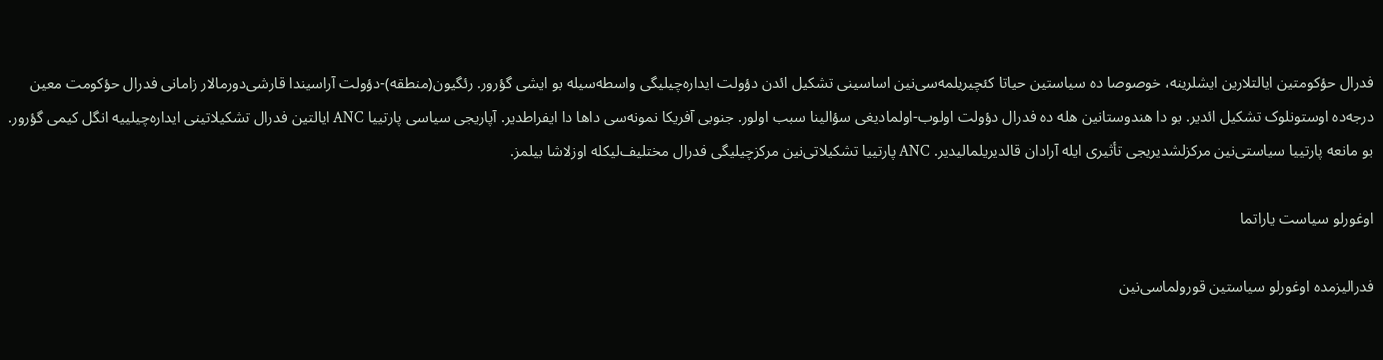فدرال حؤکومتین ایالتلارین ایشلرینه، خوصوصا ده سیاستین حیاتا کئچیریلمه‌سی‌نین اساسینی تشکیل ائدن دؤولت ایداره‌چیلیگی واسطه‌‌‌سیله بو ایشی گؤرور. رئگیون(منطقه)-دؤولت آراسیندا قارشی‌دورمالار زامانی فدرال حؤکومت معین درجه‌‌‌ده اوستونلوک تشکیل ائدیر. بو دا هندوستانین هله ده فدرال دؤولت اولوب-اولمادیغی سؤالینا سبب اولور. جنوبی آفریکا نمونه‌سی داها دا ایفراطدیر. آپاریجی سیاسی پارتییا ANC ایالتین فدرال تشکیلاتینی ایداره‌چیلییه انگل کیمی گؤرور. بو مانعه پارتییا سیاستی‌نین مرکز‌لشدیریجی تأثیری ایله آرادان قالدیریلمالیدیر. ANC پارتییا تشکیلاتی‌نین مرکزچیلیگی فدرال مختلیف‌لیکله اوزلاشا بیلمز.

اوغورلو سیاست یاراتما

فدرالیزمده اوغورلو سیاستین قورولماسی‌نین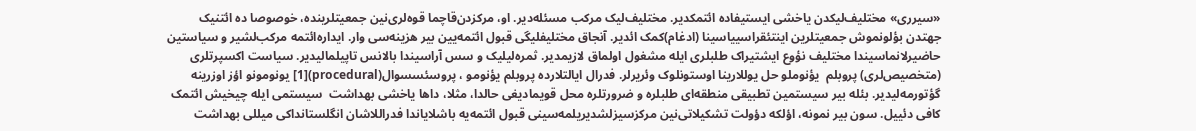«سیرری» مختلیف‌لیکدن یاخشی ایستیفاده ائتمکدیر. مختلیف‌لیک مرکب مسئله‌‌دیر. او، مرکزدن‌قاچما قوه‌لری‌نین جمعيتلرینده، خوصوصا ده ائتنیک جهتدن بؤلونموش جمعيتلرین اینتئقراسییاسینا (ادغام)کمک ائدیر. آنجاق مختلیفلیگی قبول ائتمه‌یین بیر هزینه‌سی وار. ایداره‌ائتمه‌ مرکب‌لشیر و سیاستین حاضیرلانماسیندا مختلیف نؤوع ایشتیراک طلبلری ایله مشغول اولماق لازیمدیر. ثمره‌‌لیلیک و سس آراسیندا بالانس تاپیلمالیدیر. سیاست اکسپرتلری (متخصیص‌لری) پروبلم  یؤنوملو حل یوللارینا اوستونلوک وئریرلر. فدرال ایالتلارده پروبلم یؤنومو ، پروسئسسوال(procedural)[1] یونومونو اؤز اوزرینه گؤتورمه‌لیدیر. بئله بیر سیستمین تطبیقی منطقه‌ای طلبلره و ضرورتلره محل قویمادیغی حالدا، مثلا، داها یاخشی بهداشت ‌‌ سیستمی ایله چیخیش ائتمک کافی دئییل. سون بیر نمونه، اؤلکه دؤولت تشکیلاتی‌نین مرکزسیز‌لشدیریلمه‌سینی قبول ائتمه‌یه باشلایاندا فدراللاشان انگلستانداکی میللی بهداشت ‌‌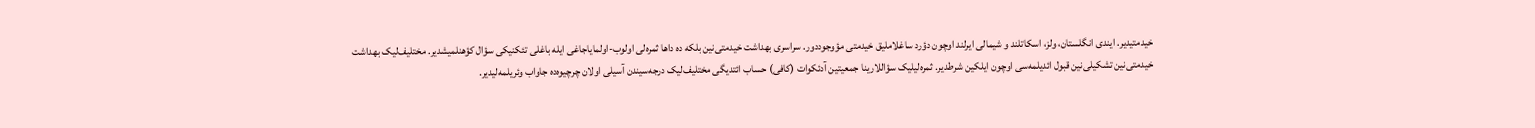خیدمتیدیر. ایندی انگلستان، ولز، اسکاتلند و شیمالی ایرلند اوچون دؤرد ساغلاملیق خیدمتی مؤوجوددور. سراسری بهداشت خیدمتی‌نین بلکه ده داها ثمره‌‌‌لی اولوب-اولمایاجاغی ایله باغلی تئکنیکی سؤال کؤهنلمیشدیر. مختلیف‌لیک بهداشت ‌‌ خیدمتی‌نین تشکیلی‌نین قبول ائدیلمه‌سی اوچون ایلکین شرطدیر. ثمره‌‌لیلیک سؤاللارینا جمعيتین آدئکوات (کافی) حساب ائتدیگی مختلیف‌لیک درجه‌‌‌سیندن آسیلی اولان چرچیوه‌ده جاواب وئریلمه‌لیدیر.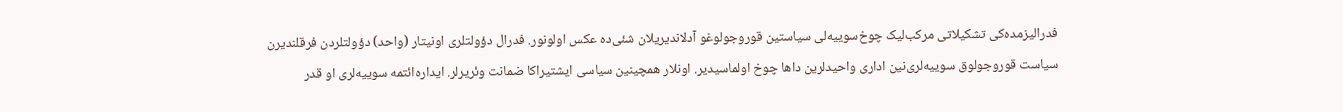فدرالیزمده‌کی تشکیلاتی مرکب‌لیک چوخ‌سوییه‌لی سیاستین قوروجولوغو آدلاندیریلان شئی‌ده عکس اولونور. فدرال دؤولتلری اونیتار (واحد) دؤولتلردن فرقلندیرن سیاست قوروجولوق سويیه‌‌لری‌نین اداری واحیدلرین داها چوخ اولماسیدیر. اونلار همچینین سیاسی ایشتیراکا ضمانت وئریرلر. ایداره‌ائتمه‌ سويیه‌‌لری او قدر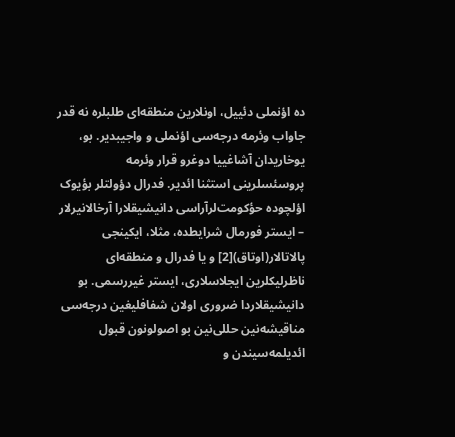ده اؤنملی دئییل، اونلارین منطقه‌ای طلبلره نه قدر جاواب وئرمه درجه‌‌‌سی اؤنملی و واجیبدیر. بو، یوخاریدان آشاغییا دوغرو قرار وئرمه پروسئسلرینی استثنا ائدیر. فدرال دؤولتلر بؤیوک اؤلچوده حؤکومت‌لرآراسی دانیشیقلارا آرخالانیرلار – ایستر فورمال شرایطده، مثلا، ایکینجی پالاتالار(اوتاق)[2] و یا فدرال و منطقه‌ای ناظرلیکلرین ایجلاسلاری، ایستر غیررسمی. بو دانیشیقلاردا ضروری اولان شفافلیغین درجه‌‌‌سی مناقیشه‌نین حللی‌نین بو اصولونون قبول ائدیلمه‌سیندن و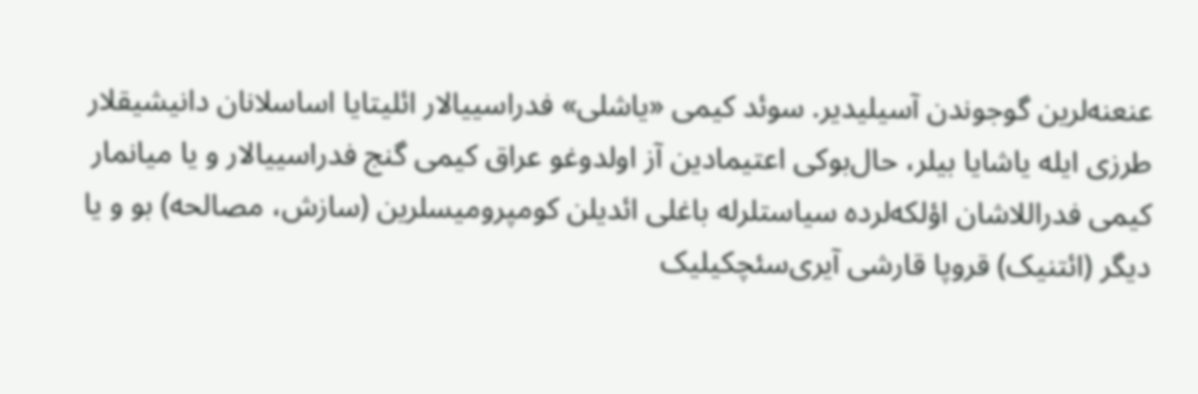عنعنه‌‌لرین گوجوندن آسیلیدیر. سوئد کیمی «یاشلی» فدراسییالار ائلیتایا اساسلانان دانیشیقلار طرزی ایله یاشایا بیلر، حال‌بوکی اعتیمادین آز اولدوغو عراق کیمی گنج فدراسییالار و یا میانمار کیمی فدراللاشان اؤلکه‌لرده سیاستلرله باغلی ائدیلن کومپرومیسلرین (سازش، مصالحه) بو و یا دیگر (ائتنیک) قروپا قارشی آیری‌سئچکیلیک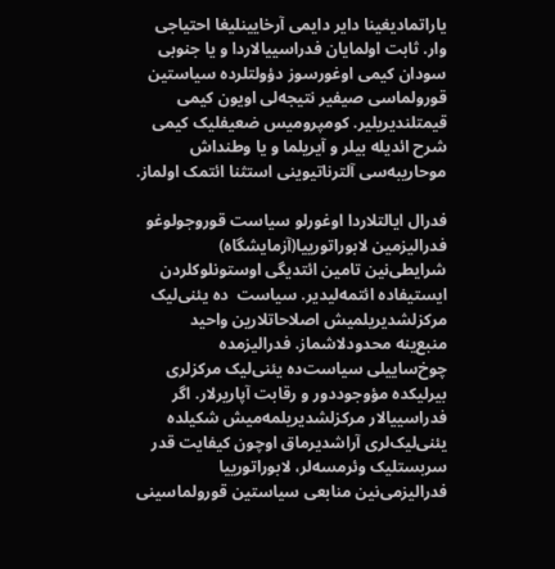یاراتمادیغینا دایر دایمی آرخایینلیغا احتیاجی وار. ثابت اولمایان فدراسییالاردا و یا جنوبی سودان کیمی اوغورسوز دؤولتلرده سیاستین قورولماسی صیفیر نتیجه‌لی اویون کیمی قیمتلندیریلیر. کومپرومیس ضعیفلیک کیمی شرح ائدیله بیلر و آیریلما و یا وطنداش موحاریبه‌‌‌سی آلترناتیوینی استثنا ائتمک اولماز.

فدرال ایالتلاردا اوغورلو سیاست قوروجولوغو فدرالیزمین لابوراتورییا(آزمایشگاه) شرایطی‌نین تامین ائتدیگی اوستونلوکلردن ایستیفاده ائتمه‌لیدیر. سیاست  ‌ده یئنی‌لیک مرکز‌لشدیریلمیش اصلاحاتلارین واحید منبع‌ینه محدودلاشماز. فدرالیزمده چوخ‌ساییلی سیاست‌ده یئنی‌لیک مرکزلری بیرلیکده مؤوجوددور و رقابت آپاریرلار. اگر فدراسییالار مرکز‌لشدیریلمه‌میش شکیلده یئنی‌لیک‌لری آراشدیرماق اوچون کیفایت قدر سربستلیک وئرمسه‌لر، لابوراتورییا فدرالیزمی‌نین منابعی سیاستین قورولماسینی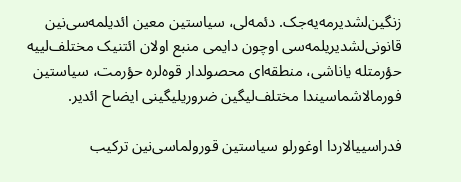زنگین‌لشدیرمه‌یه‌جک. دئمه‌لی، سیاستین معین ائدیلمه‌سی‌نین قانونی‌لشدیریلمه‌سی اوچون دایمی منبع‌ اولان ائتنیک مختلف‌لییه حؤرمتله یاناشی، منطقه‌ای محصولدار قوه‌لره حؤرمت، سیاستین فورمالاشماسیندا مختلف‌لیگین ضروریلیگینی ایضاح ائدیر.

فدراسییالاردا اوغورلو سیاستین قورولماسی‌نین ترکیب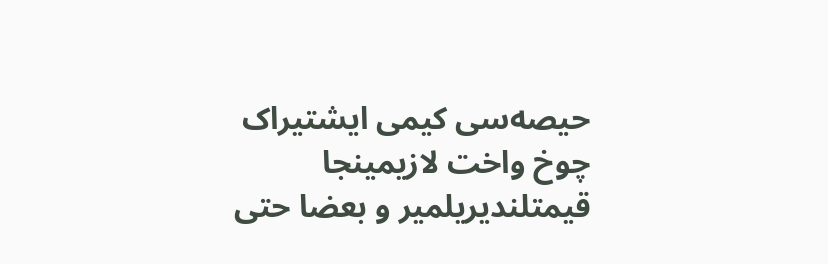حیصه‌‌‌سی کیمی ایشتیراک چوخ واخت لازیمینجا قیمتلندیریلمیر و بعضا حتی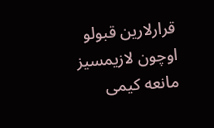قرارلارین قبولو اوچون لازیمسیز مانعه کیمی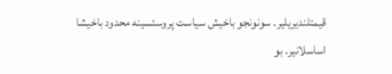قیمتلندیریلیر. سونونجو باخیش سیاست پروسئسینه محدود باخیشا اساسلانیر. بو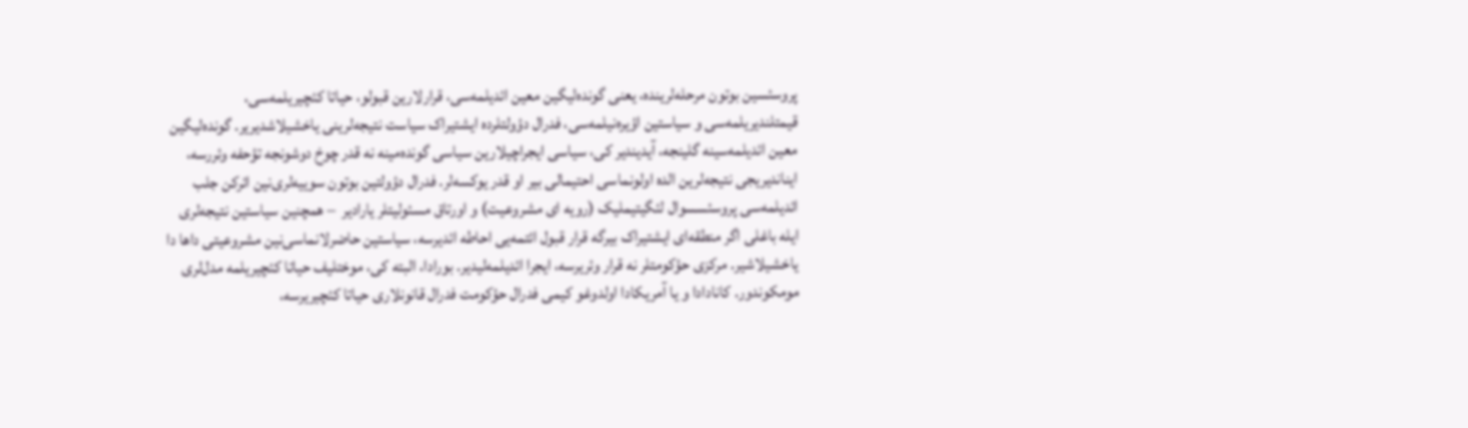پروسئسین بوتون مرحله‌‌‌لرینده، یعنی گونده‌لیگین معین ائدیلمه‌سی، قرارلارین قبولو، حیاتا کئچیریلمه‌سی، قیمتلندیریلمه‌سی و سیاستین اؤیره‌نیلمه‌سی، فدرال دؤولتلرده ایشتیراک سیاست نتیجه‌لرینی یاخشیلاشدیریر. گونده‌لیگین معین ائدیلمه‌سینه گلینجه، آیدیندیر کی، سیاسی ایجراچیلارین سیاسی گونده‌مینه نه قدر چوخ دوشونجه تؤحفه‌ وئررسه، ایناندیریجی نتیجه‌لرین الده اولونماسی احتیمالی بیر او قدر یوکسه‌لر. فدرال دؤولتین بوتون سويیه‌‌لری‌نین ائرکن جلب ائدیلمه‌سی پروسئسسوال لئگیتیملیک (رویه ای مشروعیت) و اورتاق مسئولیتلر یارادیر  – همچنین سیاستین نتیجه‌لری ایله باغلی اگر منطقه‌ای ایشتیراک بیرگه قرار قبول ائتمه‌یی احاطه‌‌‌ ائدیرسه، سیاستین حاضرلانماسی‌نین مشروعیتی داها دا یاخشیلاشیر. مرکزی حؤکومتلر نه قرار وئریرسه، ایجرا ائدیلمه‌لیدیر. بورادا، البته‌‌‌ کی، موختلیف حیاتا کئچیریلمه مدل‌لری مومکوندور. کانادادا و یا آمریکادا اولدوغو کیمی فدرال حؤکومت فدرال قانونلاری حیاتا کئچیریرسه،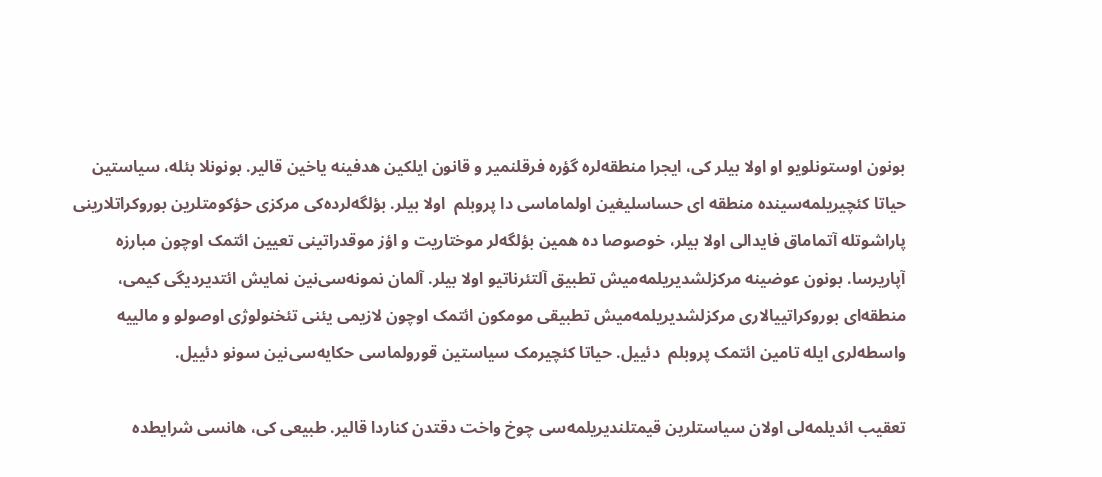بونون اوستونلویو او اولا بیلر کی، ایجرا منطقه‌لره گؤره فرقلنمیر و قانون ایلکین هدفینه یاخین قالیر. بونونلا بئله، سیاستین حیاتا کئچیریلمه‌سینده منطقه ای حساسلیغین اولماماسی دا پروبلم  اولا بیلر. بؤلگه‌لرده‌کی مرکزی حؤکومتلرین بوروکراتلارینی پاراشوتله آتماماق فایدالی اولا بیلر، خوصوصا ده همین بؤلگه‌لر موختاریت و اؤز موقدراتینی تعیین ائتمک اوچون مبارزه آپاریرسا. بونون عوضینه مرکز‌لشدیریلمه‌میش تطبیق آلتئرناتیو اولا بیلر. آلمان نمونه‌سی‌نین نمایش ائتدیردیگی کیمی، منطقه‌ای بوروکراتییالاری مرکز‌لشدیریلمه‌میش تطبیقی مومکون ائتمک اوچون لازیمی یئنی تئخنولوژی اوصولو و ماليیه‌‌ واسطه‌‌‌لری ایله تامین ائتمک پروبلم  دئییل. حیاتا کئچیرمک سیاستین قورولماسی حکایه‌‌سی‌نین سونو دئییل.

تعقیب ائدیلمه‌لی اولان سیاستلرین قیمتلندیریلمه‌سی چوخ واخت دقتدن کناردا قالیر. طبیعی کی، هانسی شرایطده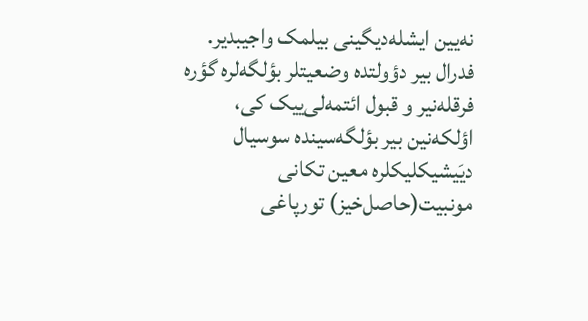نه‌یین ایشله‌دیگینی بیلمک واجیبدیر. فدرال بیر دؤولتده وضعيتلر بؤلگه‌لره گؤره فرقله‌نیر و قبول ائتمه‌لی‌ییک کی، اؤلکه‌نین بیر بؤلگه‌سینده سوسیال ديَیشیکلیکلره معین تکانی مونبیت(حاصل‌خیز) تورپاغی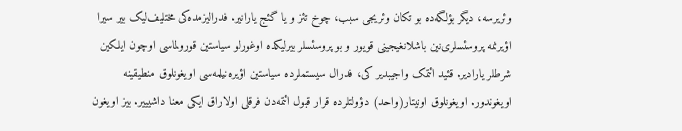وئریرسه، دیگر بؤلگه‌ده بو تکان وئریجی سبب، چوخ تئز و یا گئج یارانیر. فدرالیزمده‌کی مختلیف‌لیک بیر سیرا اؤیرنمه پروسئسلری‌نین باشلانغیجینی قویور و بو پروسئسلر بیرلیکده اوغورلو سیاستین قورولماسی اوچون ایلکین شرطلر یارادیر. قئید ائتمک واجیبدیر کی، فدرال سیستملرده سیاستین اؤیره‌نیلمه‌سی اویغونلوق منطیقینه اویغوندور. اویغونلوق اونیتار(واحد) دؤولتلرده قرار قبول ائتمه‌دن فرقلی اولاراق ایکی معنا داشیییر. بیز اویغون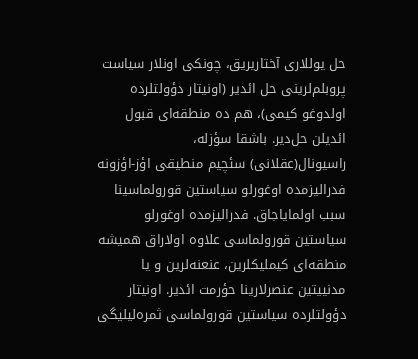حل یوللاری آختاریریق، چونکی اونلار سیاست پروبلم‌لرینی حل ائدیر (اونیتار دؤولتلرده اولدوغو کیمی)، هم ده منطقه‌ای قبول ائدیلن حل‌دیر. باشقا سؤزله، راسیونال(عقلانی) سئچیم منطیقی اؤز-اؤزونه فدرالیزمده اوغورلو سیاستین قورولماسینا سبب اولمایاجاق. فدرالیزمده اوغورلو سیاستین قورولماسی علاوه‌‌ اولاراق همیشه منطقه‌ای کیملیکلرین، عنعنه‌‌لرین و یا مدنيیتین عنصرلارینا حؤرمت ائدیر. اونیتار دؤولتلرده سیاستین قورولماسی ثمره‌‌‌لیلیگی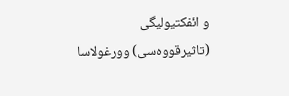و ائفکتیولیگی (تاثیرقووه‌سی) وورغولاسا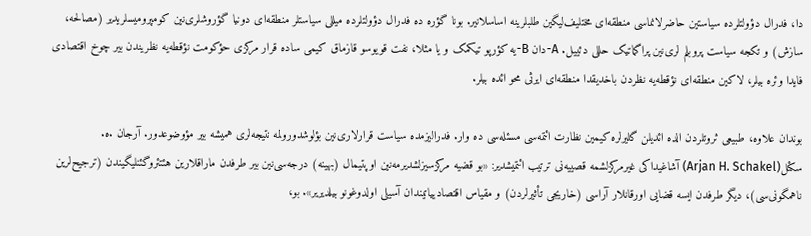دا، فدرال دؤولتلرده سیاستین حاضرلانماسی منطقه‌ای مختلیف‌لیگین طلبلرینه اساسلانیر. بونا گؤره ده فدرال دؤولتلرده میللی سیاستلر منطقه‌ای دونیا گؤروشلری‌نین کومپرومیسلریدیر (مصالحه، سازش) و تکجه سیاست پروبلم لری‌نین پراگماتیک حللی دئییل. A-دان B-یه کؤرپو تیکمک و یا مثلا، نفت قویوسو قازماق کیمی ساده قرار مرکزی حؤکومت نؤقطه‌یه نظریندن بیر چوخ اقتصادی فایدا وئره بیلر، لاکین منطقه‌ای نؤقطه‌یه‌ نظردن باخدیقدا منطقه‌ای ایرثی محو ائده بیلر.

بوندان علاوه‌‌، طبیعی ثروتلردن الده ائدیلن گلیرلره کیمین نظارت ائتمه‌سی مسئله‌‌سی ده وار. فدرالیزمده سیاست قرارلاری‌نین بؤلوشدورولمه نتیجه‌لری همیشه بیر مؤوضوعدور. آرجان .ه. سکئل(Arjan H. Schakel) آشاغیداکی غیرمرکزلشمه قصییه‌نی ترتیب ائتمیشدیر: «بو قضیه مرکزسیز‌لشدیرمه‌نین اوپتیمال (بهینه) درجه‌‌‌سی‌نین بیر طرفدن ماراقلارین هئتئروگئنلیگیندن (ترجیح‌لرین ناهمگونی‌سی)، دیگر طرفدن ایسه قضایی اورقانلار آراسی (خاریجی تأثیرلردن) و مقیاس اقتصاديیاتیندان آسیلی اولدوغونو بیلدیریر». بو،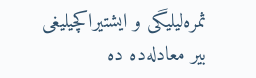ثمره‌‌‌لیلیگی و ایشتیراکچیلیغی بیر معادله‌ده ده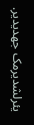یئرلشدیرمک جهدیدیر.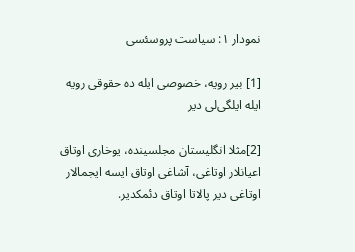نمودار ۱: سیاست پروسئسی

[1] بیر رویه، خصوصی ایله ده حقوقی رویه ایله ایلگی‌لی دیر

[2]مثلا انگلیستان مجلسینده، یوخاری اوتاق اعیانلار اوتاغی، آشاغی اوتاق ایسه ایجمالار اوتاغی دیر پالاتا اوتاق دئمکدیر.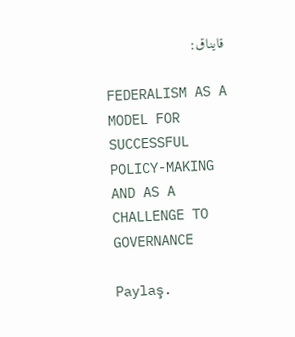قایناق:

FEDERALISM AS A MODEL FOR SUCCESSFUL POLICY-MAKING AND AS A CHALLENGE TO GOVERNANCE

Paylaş.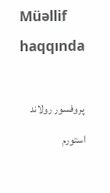Müəllif haqqında

پروفسور رولاند استورم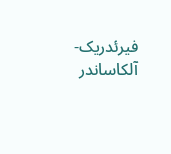فیرئدریک-آلکاساندر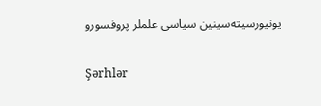یونیورسیته‌سینین سیاسی علملر پروفسورو

Şərhlər